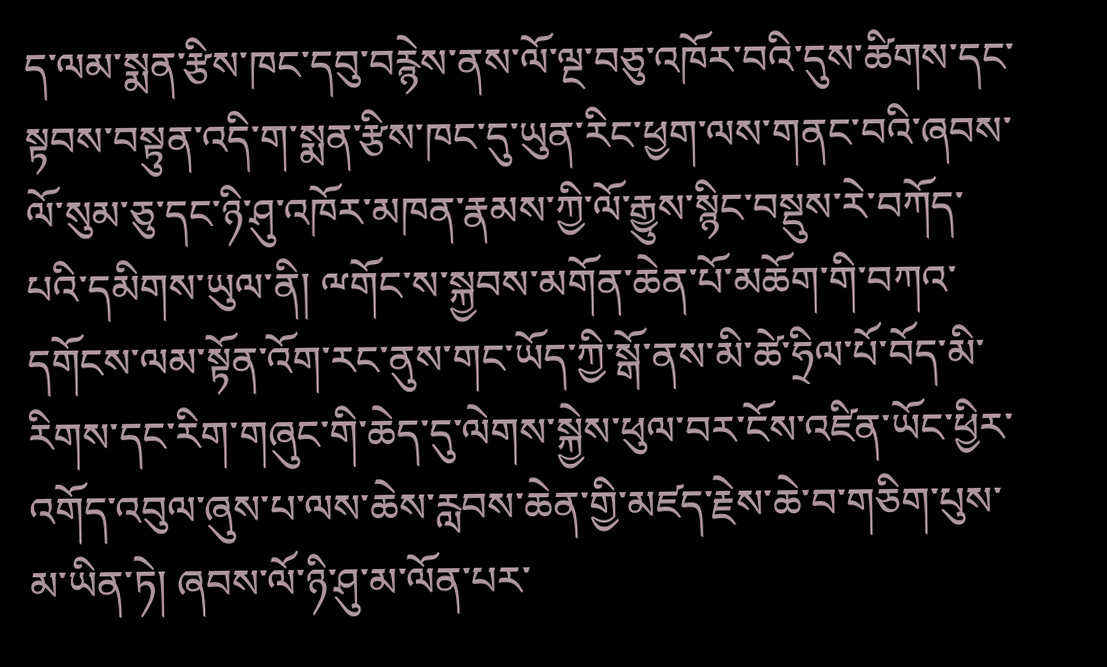ད་ལམ་སྨན་རྩིས་ཁང་དབུ་བརྙེས་ནས་ལོ་ལྔ་བཅུ་འཁོར་བའི་དུས་ཚིགས་དང་སྟབས་བསྟུན་འདི་ག་སྨན་རྩིས་ཁང་དུ་ཡུན་རིང་ཕྱག་ལས་གནང་བའི་ཞབས་ལོ་སུམ་ཅུ་དང་ཉི་ཤུ་འཁོར་མཁན་རྣམས་ཀྱི་ལོ་རྒྱུས་སྙིང་བསྡུས་རེ་བཀོད་པའི་དམིགས་ཡུལ་ནི། ྋགོང་ས་སྐྱབས་མགོན་ཆེན་པོ་མཆོག་གི་བཀའ་དགོངས་ལམ་སྟོན་འོག་རང་ནུས་གང་ཡོད་ཀྱི་སྒོ་ནས་མི་ཚེ་ཧྲིལ་པོ་བོད་མི་རིགས་དང་རིག་གཞུང་གི་ཆེད་དུ་ལེགས་སྐྱེས་ཕུལ་བར་ངོས་འཛིན་ཡོང་ཕྱིར་འགོད་འབུལ་ཞུས་པ་ལས་ཆེས་རླབས་ཆེན་གྱི་མཛད་རྗེས་ཆེ་བ་གཅིག་པུས་མ་ཡིན་ཏེ། ཞབས་ལོ་ཉི་ཤུ་མ་ལོན་པར་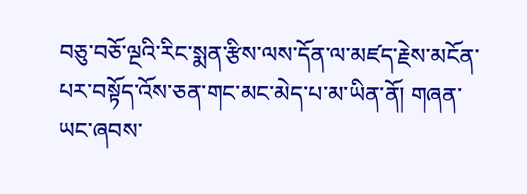བཅུ་བཅོ་ལྔའི་རིང་སྨན་རྩིས་ལས་དོན་ལ་མཛད་རྗེས་མངོན་པར་བསྟོད་འོས་ཅན་གང་མང་མེད་པ་མ་ཡིན་ནོ། གཞན་ཡང་ཞབས་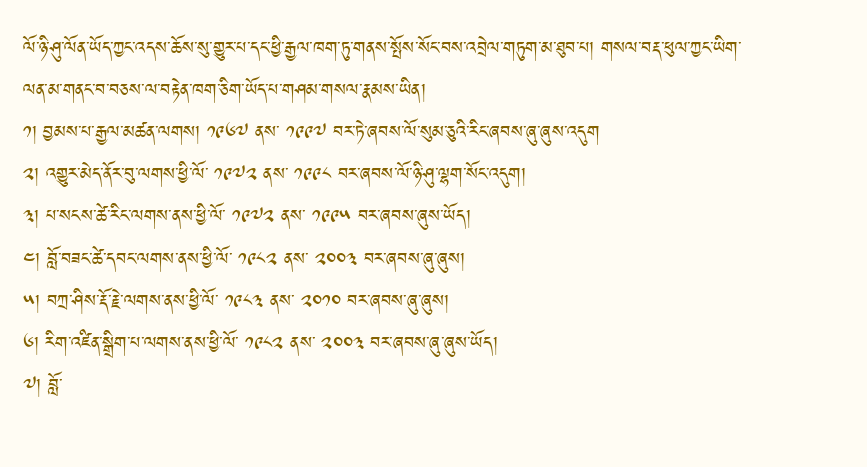ལོ་ཉི་ཤུ་ལོན་ཡོད་ཀྱང་འདས་ཆོས་སུ་གྱུར་པ་དང་ཕྱི་རྒྱལ་ཁག་ཏུ་གནས་སྤོས་སོང་བས་འབྲེལ་གཏུག་མ་ཐུབ་པ། གསལ་བརྡ་ཕུལ་ཀྱང་ཡིག་ལན་མ་གནང་བ་བཅས་ལ་བརྟེན་ཁག་ཅིག་ཡོད་པ་གཤམ་གསལ་རྣམས་ཡིན།
༡། བྱམས་པ་རྒྱལ་མཚན་ལགས། ༡༩༦༧ ནས་ ༡༩༩༧ བར་ཏེ་ཞབས་ལོ་སུམ་ཅུའི་རིང་ཞབས་ཞུ་ཞུས་འདུག
༢། འགྱུར་མེད་ནོར་བུ་ལགས་ཕྱི་ལོ་ ༡༩༧༢ ནས་ ༡༩༩༨ བར་ཞབས་ལོ་ཉི་ཤུ་ལྷག་སོང་འདུག།
༣། པ་སངས་ཚེ་རིང་ལགས་ནས་ཕྱི་ལོ་ ༡༩༧༢ ནས་ ༡༩༩༥ བར་ཞབས་ཞུས་ཡོད།
༤། བློ་བཟང་ཚེ་དབང་ལགས་ནས་ཕྱི་ལོ་ ༡༩༨༢ ནས་ ༢༠༠༣ བར་ཞབས་ཞུ་ཞུས།
༥། བཀྲ་ཤིས་རྡོ་རྗེ་ལགས་ནས་ཕྱི་ལོ་ ༡༩༨༣ ནས་ ༢༠༡༠ བར་ཞབས་ཞུ་ཞུས།
༦། རིག་འཛིན་སྒྲིག་པ་ལགས་ནས་ཕྱི་ལོ་ ༡༩༨༢ ནས་ ༢༠༠༣ བར་ཞབས་ཞུ་ཞུས་ཡོད།
༧། བློ་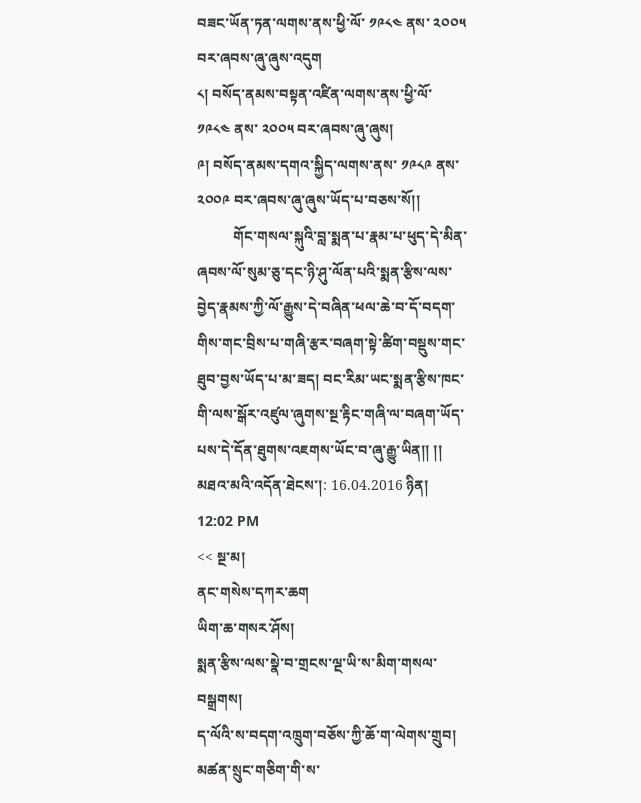བཟང་ཡོན་ཏན་ལགས་ནས་ཕྱི་ལོ་ ༡༩༨༤ ནས་ ༢༠༠༥ བར་ཞབས་ཞུ་ཞུས་འདུག
༨། བསོད་ནམས་བསྟན་འཛིན་ལགས་ནས་ཕྱི་ལོ་ ༡༩༨༤ ནས་ ༢༠༠༥ བར་ཞབས་ཞུ་ཞུས།
༩། བསོད་ནམས་དགའ་སྐྱིད་ལགས་ནས་ ༡༩༨༩ ནས་ ༢༠༠༩ བར་ཞབས་ཞུ་ཞུས་ཡོད་པ་བཅས་སོ།།
          གོང་གསལ་སྐུའི་བླ་སྨན་པ་རྣམ་པ་ཕུད་དེ་མིན་ཞབས་ལོ་སུམ་ཅུ་དང་ཉི་ཤུ་ལོན་པའི་སྨན་རྩིས་ལས་བྱེད་རྣམས་ཀྱི་ལོ་རྒྱུས་དེ་བཞིན་ཕལ་ཆེ་བ་དོ་བདག་གིས་གང་བྲིས་པ་གཞི་རྩར་བཞག་སྟེ་ཚིག་བསྡུས་གང་ཐུབ་བྱས་ཡོད་པ་མ་ཟད། བང་རིམ་ཡང་སྨན་རྩིས་ཁང་གི་ལས་སྒོར་འཛུལ་ཞུགས་སྔ་རྟིང་གཞི་ལ་བཞག་ཡོད་པས་དེ་དོན་ཐུགས་འཇགས་ཡོང་བ་ཞུ་རྒྱུ་ཡིན།། །།
མཐའ་མའི་འདོན་ཐེངས་།: 16.04.2016 ཉིན། 12:02 PM
<< སྔ་མ།
ནང་གསེས་དཀར་ཆག
ཡིག་ཆ་གསར་ཤོས།
སྨན་རྩིས་ལས་སྣེ་བ་གྲངས་ལྔ་ཡི་ས་མིག་གསལ་བསྒྲགས།
ད་ལོའི་ས་བདག་འཁྲུག་བཅོས་ཀྱི་ཆོ་ག་ལེགས་གྲུབ།
མཚན་སྲུང་གཅིག་གི་ས་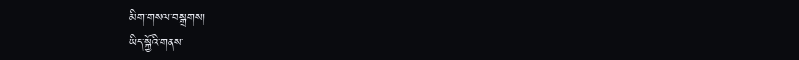མིག་གསལ་བསྒྲགས།
ཡིད་སྐྱོའི་གནས་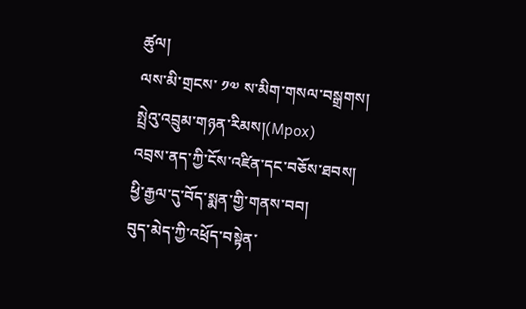ཚུལ།
ལས་མི་གྲངས་ ༡༧ ས་མིག་གསལ་བསྒྲགས།
སྤྲེའུ་འབྲུམ་གཉན་རིམས།(Mpox)
འབྲས་ནད་ཀྱི་ངོས་འཛིན་དང་བཅོས་ཐབས།
ཕྱི་རྒྱལ་དུ་བོད་སྨན་གྱི་གནས་བབ།
བུད་མེད་ཀྱི་འཕྲོད་བསྟེན་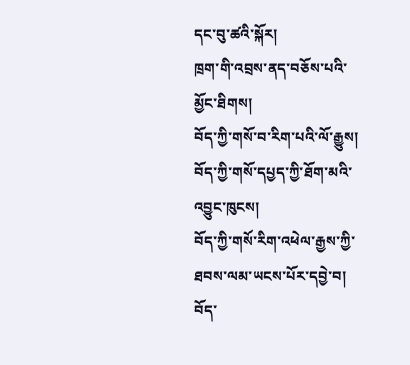དང་བུ་ཚའི་སྐོར།
ཁྲག་གི་འབྲས་ནད་བཅོས་པའི་མྱོང་ཐིགས།
བོད་ཀྱི་གསོ་བ་རིག་པའི་ལོ་རྒྱུས།
བོད་ཀྱི་གསོ་དཔྱད་ཀྱི་ཐོག་མའི་འབྱུང་ཁུངས།
བོད་ཀྱི་གསོ་རིག་འཕེལ་རྒྱས་ཀྱི་ཐབས་ལམ་ཡངས་པོར་དབྱེ་བ།
བོད་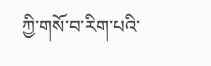ཀྱི་གསོ་བ་རིག་པའི་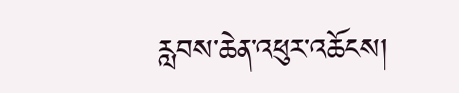རླབས་ཆེན་འཕུར་འཆོངས།